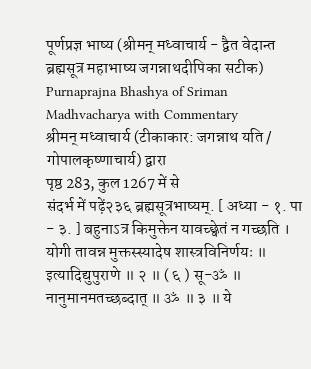पूर्णप्रज्ञ भाष्य (श्रीमन् मध्वाचार्य - द्वैत वेदान्त ब्रह्मसूत्र महाभाष्य जगन्नाथदीपिका सटीक)
Purnaprajna Bhashya of Sriman Madhvacharya with Commentary
श्रीमन् मध्वाचार्य (टीकाकार: जगन्नाथ यति / गोपालकृष्णाचार्य) द्वारा
पृष्ठ 283, कुल 1267 में से
संदर्भ में पढ़ें२३६ ब्रह्मसूत्रभाष्यम्. [ अध्या - १. पा - ३. ] बहुनाऽत्र किमुक्तेन यावच्छ्वेतं न गच्छति । योगी तावन्न मुक्तस्स्यादेष शास्त्रविनिर्णयः ॥ इत्यादिद्युपुराणे ॥ २ ॥ ( ६ ) सू-ॐ ॥ नानुमानमतच्छब्दात् ॥ ॐ ॥ ३ ॥ ये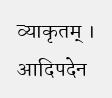व्याकृतम् । आदिपदेन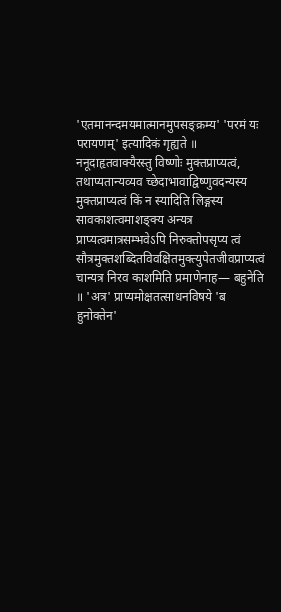'एतमानन्दमयमात्मानमुपसङ्क्रम्य' 'परमं यः परायणम्' इत्यादिकं गृह्यते ॥ ननूदाहृतवाक्यैरस्तु विष्णोः मुक्तप्राप्यत्वं, तथाप्यतान्यव्यव च्छेदाभावाद्विष्णुवदन्यस्य मुक्तप्राप्यत्वं किं न स्यादिति लिङ्गस्य सावकाशत्वमाशङ्क्य अन्यत्र प्राप्यत्वमात्रसम्भवेऽपि निरुक्तोपसृप्य त्वं सौत्रमुक्तशब्दितविवक्षितमुक्त्युपेतजीवप्राप्यत्वं चान्यत्र निरव काशमिति प्रमाणेनाह— बहुनेति ॥ 'अत्र' प्राप्यमोक्षतत्साधनविषये 'ब हुनोक्तेन'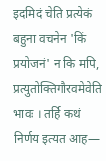इदमिदं चेति प्रत्येकं बहुना वचनेन 'किं प्रयोजनं' न कि मपि, प्रत्युतोक्तिगौरवमेवेति भावः । तर्हि कथं निर्णय इत्यत आह—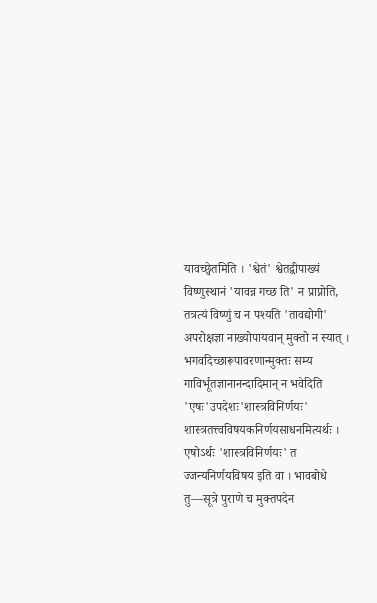यावच्छ्वेतमिति । 'श्वेतं' श्वेतद्वीपाख्यं विष्णुस्थानं 'यावन्न गच्छ ति' न प्राप्नोति, तत्रत्यं विष्णुं च न पश्यति 'तावद्योगी' अपरोक्षज्ञा नाख्योपायवान् मुक्तो न स्यात् । भगवदिच्छारूपावरणान्मुक्तः सम्य गाविर्भूतज्ञानानन्दादिमान् न भवेदिति 'एषः'उपदेशः'शास्त्रविनिर्णयः' शास्त्रतत्त्वविषयकनिर्णयसाधनमित्यर्थः । एषोऽर्थः 'शास्त्रविनिर्णयः' त ज्जन्यनिर्णयविषय इति वा । भावबोधे तु—सूत्रे पुराणे च मुक्तपदेन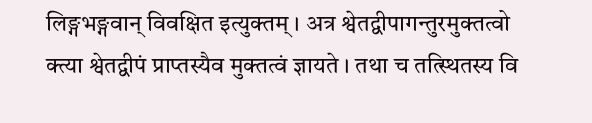लिङ्गभङ्गवान् विवक्षित इत्युक्तम् । अत्र श्वेतद्वीपागन्तुरमुक्तत्वो क्त्या श्वेतद्वीपं प्राप्तस्यैव मुक्तत्वं ज्ञायते । तथा च तत्स्थितस्य वि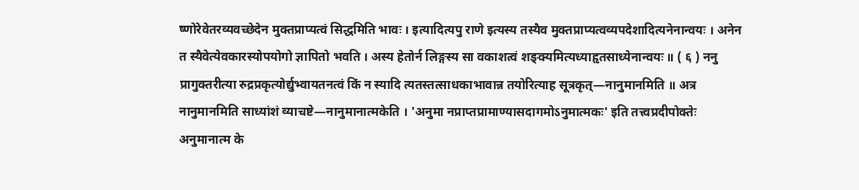ष्णोरेवेतरव्यवच्छेदेन मुक्तप्राप्यत्वं सिद्धमिति भावः । इत्यादित्यपु राणे इत्यस्य तस्यैव मुक्तप्राप्यत्वव्यपदेशादित्यनेनान्वयः । अनेन त स्यैवेत्येवकारस्योपयोगो ज्ञापितो भवति । अस्य हेतोर्न लिङ्गस्य सा वकाशत्वं शङ्क्यमित्यध्याहृतसाध्येनान्वयः ॥ ( ६ ) ननु प्रागुक्तरीत्या रुद्रप्रकृत्योर्द्युभ्वायतनत्वं किं न स्यादि त्यतस्तत्साधकाभावान्न तयोरित्याह सूत्रकृत्—नानुमानमिति ॥ अत्र नानुमानमिति साध्यांशं व्याचष्टे—नानुमानात्मकेति । 'अनुमा नप्राप्तप्रामाण्यासदागमोऽनुमात्मकः' इति तत्त्वप्रदीपोक्तेः अनुमानात्म के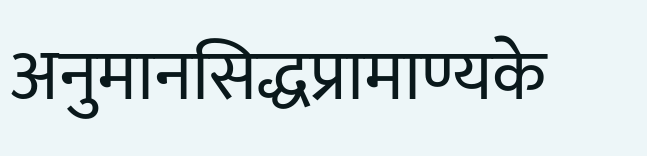अनुमानसिद्धप्रामाण्यके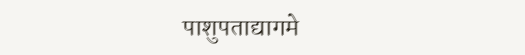पाशुपताद्यागमे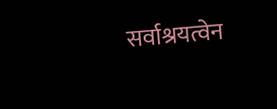सर्वाश्रयत्वेन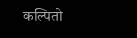कल्पितो